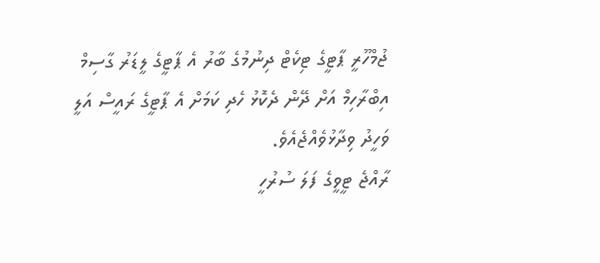ޖުމްހޫރީ ޕާޓީގެ ޓިކެޓް ދިނުމުގެ ބާރު އެ ޕާޓީގެ ލީޑަރު ގާސިމް އިބްރާހިމް އަށް ދޭން ދެކޮޅު ހެދި ކަމަށް އެ ޕާޓީގެ ރައީސް އަލީ ވަހީދު ވިދާޅުވެއްޖެއެވެ.
ރާއްޖެ ޓީވީގެ ފަލަ ސުރުހީ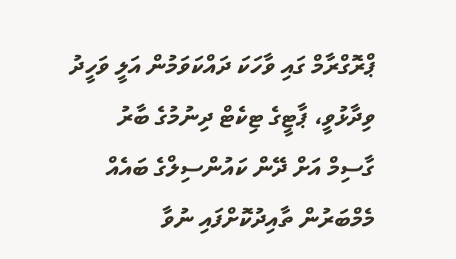ޕްރޮގްރާމް ގައި ވާހަކަ ދައްކަވަމުން އަލީ ވަހީދު ވިދާޅުވީ، ޕާޓީގެ ޓިކެޓް ދިނުމުގެ ބާރު ގާސިމް އަށް ދޭން ކައުންސިލްގެ ބައެއް މެމްބަރުން ތާއިދުކޮށްފައި ނުވާ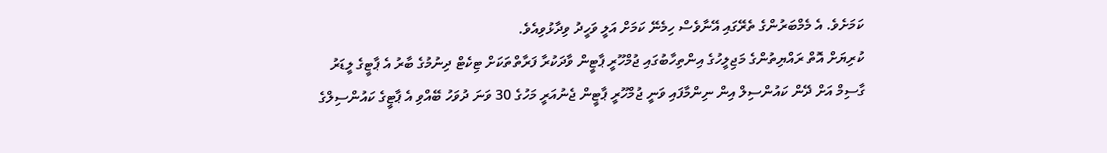ކަމަށެވެ. އެ މެމްބަރުންގެ ތެރޭގައި އޭނާވެސް ހިމެނޭ ކަމަށް އަލީ ވަހީދު ވިދާޅުވިއެވެ.
ކުރިޔަށް އޮތް ރައްޔިތުންގެ މަޖިލީހުގެ އިންތިހާބުގައި ޖުމްހޫރީ ޕާޓީން ވާދަކުރާ ފަރާތްތަކަށް ޓިކެޓް ދިނުމުގެ ބާރު އެ ޕާޓީގެ ލީޑަރު ގާސިމް އަށް ދޭން ކައުންސިލް އިން ނިންމާފައި ވަނީ ޖުމްހޫރީ ޕާޓީން ޖެނުއަރީ މަހުގެ 30 ވަނަ ދުވަހު ބޭއްވި އެ ޕާޓީގެ ކައުންސިލްގެ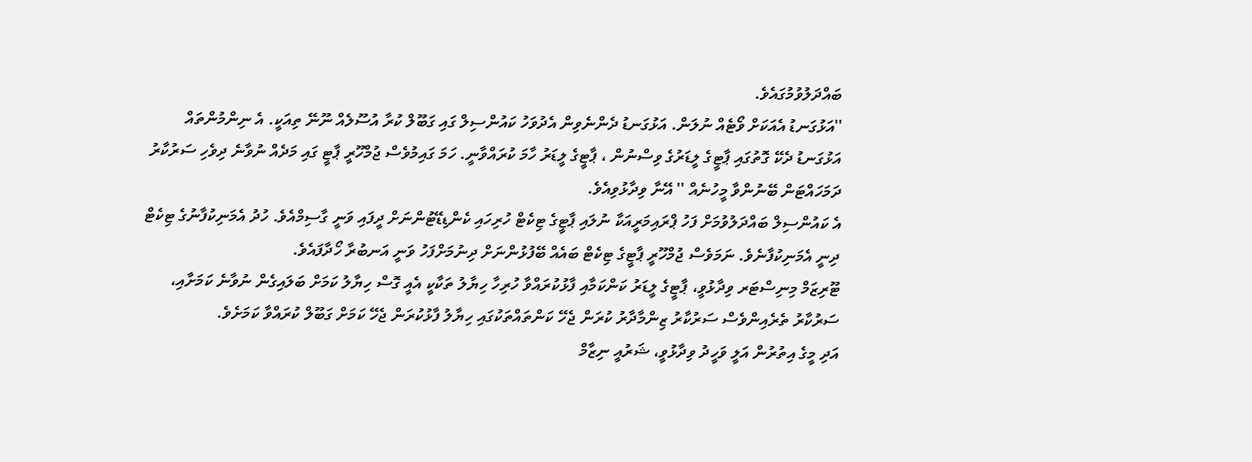ބައްދަލުވުމުގައެވެ.
''އަޅުގަނޑު އެއަކަށް ވޯޓެއް ނުލަން. އަޅުގަނޑު ދެންނެވިން އެދުވަހު ކައުންސިލް ގައި ގަބޫލް ކުރާ އުސޫލެއް ނޫނޭ ތިއަކީ. އެ ނިންމުންތައް އަޅުގަނޑު ދެކޭ ގޮތުގައި ޕާޓީގެ ލީޑަރުގެ ވިސްނުން ، ޕާޓީގެ ލީޑަރު ހާމަ ކުރައްވާނީ. ހަމަ ގައިމުވެސް ޖުމްހޫރީ ޕާޓީ ގައި މަދެއް ނުވާނެ ދިވެހި ސަރުކާރު ދަމަހައްޓަން ބޭނުންވާ މީހުނެއް '' އޭނާ ވިދާޅުވިއެވެ.
އެ ކައުންސިލް ބައްދަލުވުމަށް ފަހު ޕްރައިމަރީއަކާ ނުލައި ޕާޓީގެ ޓިކެޓް ހުރިހައި ކެންޑިޑޭޓުންނަށް ދީފައި ވަނީ ގާސިމްއެވެ. ހުދު އެމަނިކުފާނުގެ ޓިކެޓް ދިނީ އެމަނިކުފާނެވެ. ނަމަވެސް ޖުމްހޫރީ ޕާޓީގެ ޓިކެޓް ބައެއް ބޭފުޅުންނަށް ދިނުމަށްފަހު ވަނީ އަނބުރާ ހޯދާފައެވެ.
ޓޫރިޒަމް މިނިސްޓަރ ވިދާޅުވީ، ޕާޓީގެ ލީޑަރު ކަންކަމާއި ފާޅުކުރައްވާ ހުރިހާ ހިޔާލު ތަކާކީ އެއީ ގޮސް ހިޔާލު ކަމަށް ބަލައިގެން ނުވާނެ ކަމަށާއި، ސަރުކާރު ތެރެއިންވެސް ސަރުކާރު ޒިންމާދާރު ކުރަން ޖެހޭ ކަންތައްތަކުގައި ހިޔާލު ފާޅުކުރަން ޖެހޭ ކަމަށް ގަބޫލް ކުރައްވާ ކަމަށެވެ.
އަދި މީގެ އިތުރުން އަލީ ވަހީދު ވިދާޅުވީ، ޝަރުއީ ނިޒާމް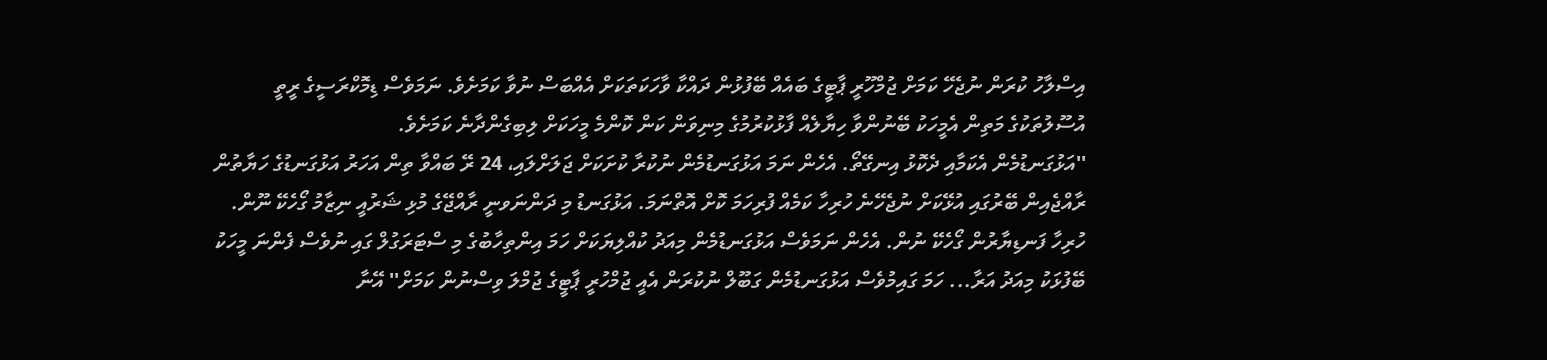އިސްލާހު ކުރަން ނުޖެހޭ ކަމަށް ޖުމްހޫރީ ޕާޓީގެ ބައެއް ބޭފުޅުން ދައްކާ ވާހަކަތަކަށް އެއްބަސް ނުވާ ކަމަށެވެ. ނަމަވެސް ޑިމޮކްރަސީގެ ރީތީ އުސޫލުތަކުގެ މަތިން އެމީހަކު ބޭނުންވާ ހިޔާލެއް ފާޅުކުރުމުގެ މިނިވަން ކަން ކޮންމެ މީހަކަށް ލިބިގެންދާނެ ކަމަށެވެ.
''އަޅުގަނޑުމެން އެކަމާއި ދެކޮޅު އިނގޭތޯ. އެހެން ނަމަ އަޅުގަނޑުމެން ނުކުރާ ކުށަކަށް ޖަލަށްލައި، 24 ރޭ ބައްވާ ތިން އަހަރު އަޅުގަނޑުގެ ހަޔާތުން ރާއްޖެއިން ބޭރުގައި އުޅޭކަށް ނުޖެހޭނެ ހުރިހާ ކަމެއް ފުރިހަމަ ކޮށް އޮތްނަމަ. އަޅުގަނޑު މި ދަންނަވނީ ރާއްޖޭގެ މުޅި ޝަރުއީ ނިޒާމު ގޯހެކޭ ނޫން. ހުރިހާ ފަނޑިޔާރުން ގޯހެކޭ ނުން. އެހެން ނަމަވެސް އަޅުގަނޑުމެން މިއަދު ކުއްލިޔަކަށް ހަމަ އިންތިހާބުގެ މި ސްޓަރަގުލް ގައި ނުވެސް ފެންނަ މީހަކު ބޭފުޅަކު މިއަދު އަރާ... ހަމަ ގައިމުވެސް އަޅުގަނޑުމެން ގަބޫލް ނުކުރަން އެއީ ޖުމްހުރީ ޕާޓީގެ ޖުމްލަ ވިސްނުން ކަމަށް'' އޭނާ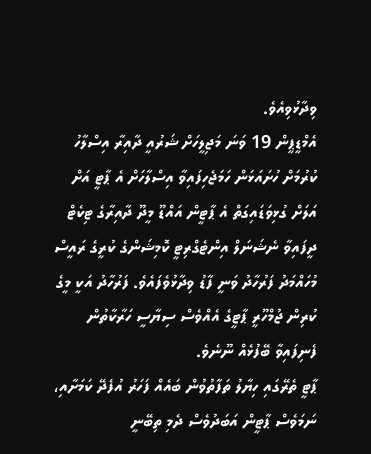ވިދާޅުވިއެވެ.
އެމްޑީޕީން 19 ވަނަ މަޖިލީހަށް ޝަރުއީ ދާއިރާ އިސްލާހު ކުރުމަށް ހުށައަޅަން ހަމަޖެހިފައިވާ އިސްލާހަށް އެ ޕާޓީ އަށް އަލަށް ގުޅިވަޑައިގަތް އެ ޕާޓީން އައްޑޫ މީދޫ ދާއިރާގެ ޓިކެޓް ދީފައިވާ ނެޝަނަލް އިންޓެގްރިޓީ ކޮމިޝަންގެ ކުރީގެ ރައީސް މުހައްމަދު ފަރުހާދު ވަނީ ފާޑު ވިދާޅުވެފައެވެ. ފަރުހާދު އަކީ މީގެ ކުރިން ޖުމްހޫރީ ޕާޓީގެ އެއްވެސް ސިޔާސީ ހަރާކާތުން ފެނިފައިވާ ބޭފުޅެއް ނޫނެވެ.
ޕާޓީ ތެރޭގައި ހިޔާލު ތަފާތުވުން ބައެއް ފަހަރު އުފެދޭ ކަމަށާއި، ނަމަވެސް ޕާޓީން އަބަދުވެސް ދެމި ތިބޭނީ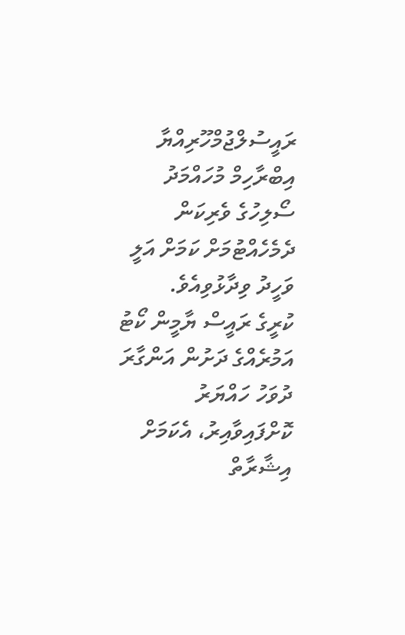ރައީސުލްޖުމްހޫރިއްޔާ އިބްރާހިމް މުހައްމަދު ސޯލިހުގެ ވެރިކަން ދެމެހެއްޓުމަށް ކަމަށް އަލީ ވަހީދު ވިދާޅުވިއެވެ.
ކުރީގެ ރައީސް ޔާމީން ކޯޓު އަމުރެއްގެ ދަށުން އަންގާރަ ދުވަހު ހައްޔަރު ކޮށްފައިވާއިރު، އެކަމަށް އިޝާރާތް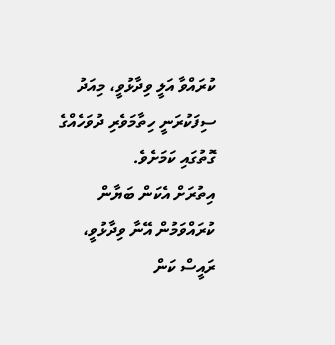ކުރައްވާ އަލީ ވިދާޅުވީ، މިއަދު ސިފަކުރަނީ ހިތާމަވެރި ދުވަހެއްގެ ގޮތުގައި ކަމަށެވެ.
އިތުރަށް އެކަން ބަޔާން ކުރައްވަމުން އޭނާ ވިދާޅުވީ، ރައީސް ކަން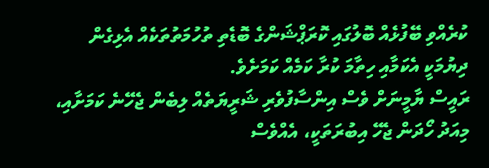ކުރެއްވި ބޭފުޅެއް ބޮލުގައި ކޮރަޕްޝަންގެ ބޮޑެތި ތުހުމަތުތަކެއް އެޅިގެން ދިޔުމަކީ އެކަމާއި ހިތާމަ ކުރާ ކަމެއް ކަމަށެވެ.
ރައީސް ޔާމީނަށް ވެސް އިންސާފުވެރި ޝަރީޔަތެއް ލިބެން ޖެހޭނެ ކަމަށާއި، މިއަދު ހޯދަން ޖެހޭ އިބުރަތަކީ، އެއްވެސް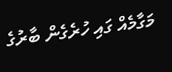މަގާމެއް ގައި ހުރެގެން ބާރުގެ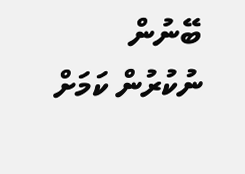ބޭނުން ނުކުރުން ކަމަށް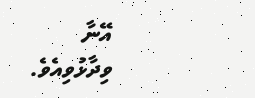އޭނާ ވިދާޅުވިއެވެ.